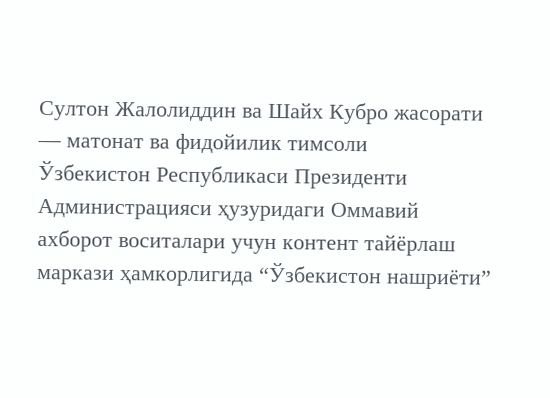Султон Жалолиддин ва Шайх Кубро жасорати — матонат ва фидойилик тимсоли
Ўзбекистон Республикаси Президенти Администрацияси ҳузуридаги Оммавий ахборот воситалари учун контент тайёрлаш маркази ҳамкорлигида “Ўзбекистон нашриёти”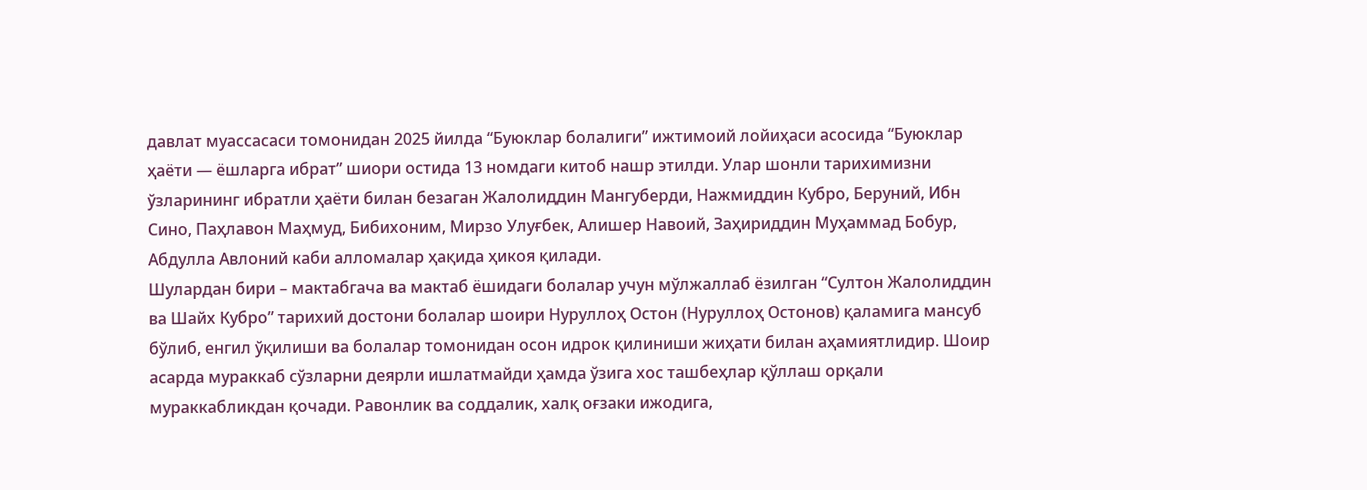давлат муассасаси томонидан 2025 йилда “Буюклар болалиги” ижтимоий лойиҳаси асосида “Буюклар ҳаёти — ёшларга ибрат” шиори остида 13 номдаги китоб нашр этилди. Улар шонли тарихимизни ўзларининг ибратли ҳаёти билан безаган Жалолиддин Мангуберди, Нажмиддин Кубро, Беруний, Ибн Сино, Паҳлавон Маҳмуд, Бибихоним, Мирзо Улуғбек, Алишер Навоий, Заҳириддин Муҳаммад Бобур, Абдулла Авлоний каби алломалар ҳақида ҳикоя қилади.
Шулардан бири – мактабгача ва мактаб ёшидаги болалар учун мўлжаллаб ёзилган “Султон Жалолиддин ва Шайх Кубро” тарихий достони болалар шоири Нуруллоҳ Остон (Нуруллоҳ Остонов) қаламига мансуб бўлиб, енгил ўқилиши ва болалар томонидан осон идрок қилиниши жиҳати билан аҳамиятлидир. Шоир асарда мураккаб сўзларни деярли ишлатмайди ҳамда ўзига хос ташбеҳлар қўллаш орқали мураккабликдан қочади. Равонлик ва соддалик, халқ оғзаки ижодига,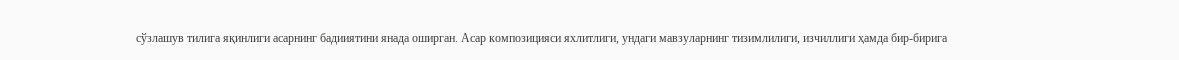сўзлашув тилига яқинлиги асарнинг бадииятини янада оширган. Асар композицияси яхлитлиги, ундаги мавзуларнинг тизимлилиги, изчиллиги ҳамда бир-бирига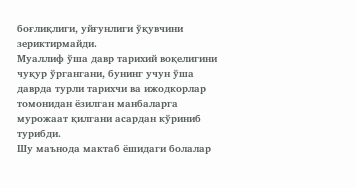боғлиқлиги, уйғунлиги ўқувчини зериктирмайди.
Муаллиф ўша давр тарихий воқелигини чуқур ўргангани, бунинг учун ўша даврда турли тарихчи ва ижодкорлар томонидан ёзилган манбаларга мурожаат қилгани асардан кўриниб турибди.
Шу маънода мактаб ёшидаги болалар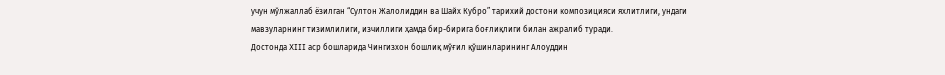учун мўлжаллаб ёзилган “Султон Жалолиддин ва Шайх Кубро” тарихий достони композицияси яхлитлиги, ундаги мавзуларнинг тизимлилиги, изчиллиги ҳамда бир-бирига боғлиқлиги билан ажралиб туради.
Достонда XIII аср бошларида Чингизхон бошлиқ мўғил қўшинларининг Алоуддин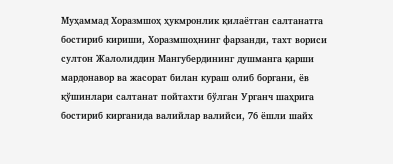Муҳаммад Хоразмшоҳ ҳукмронлик қилаётган салтанатга бостириб кириши, Хоразмшоҳнинг фарзанди, тахт вориси султон Жалолиддин Мангубердининг душманга қарши мардонавор ва жасорат билан кураш олиб боргани, ёв қўшинлари салтанат пойтахти бўлган Урганч шаҳрига бостириб кирганида валийлар валийси, 76 ёшли шайх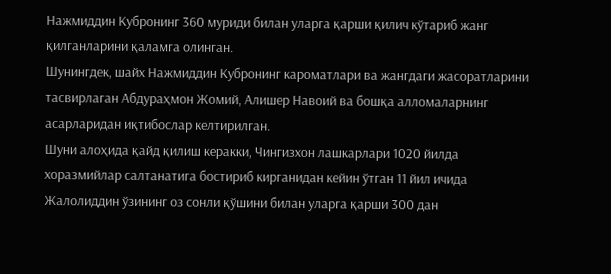Нажмиддин Кубронинг 360 муриди билан уларга қарши қилич кўтариб жанг қилганларини қаламга олинган.
Шунингдек, шайх Нажмиддин Кубронинг кароматлари ва жангдаги жасоратларини тасвирлаган Абдураҳмон Жомий, Алишер Навоий ва бошқа алломаларнинг асарларидан иқтибослар келтирилган.
Шуни алоҳида қайд қилиш керакки, Чингизхон лашкарлари 1020 йилда хоразмийлар салтанатига бостириб кирганидан кейин ўтган 11 йил ичида Жалолиддин ўзининг оз сонли қўшини билан уларга қарши 300 дан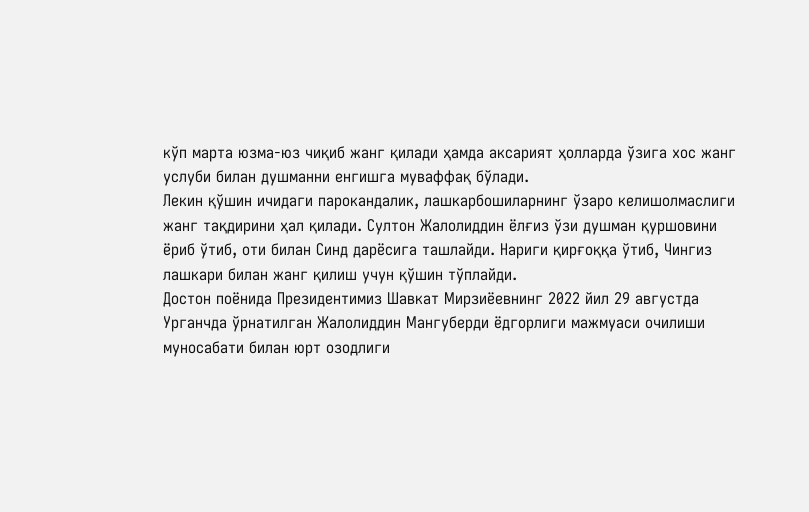кўп марта юзма-юз чиқиб жанг қилади ҳамда аксарият ҳолларда ўзига хос жанг услуби билан душманни енгишга муваффақ бўлади.
Лекин қўшин ичидаги парокандалик, лашкарбошиларнинг ўзаро келишолмаслиги жанг тақдирини ҳал қилади. Султон Жалолиддин ёлғиз ўзи душман қуршовини ёриб ўтиб, оти билан Синд дарёсига ташлайди. Нариги қирғоққа ўтиб, Чингиз лашкари билан жанг қилиш учун қўшин тўплайди.
Достон поёнида Президентимиз Шавкат Мирзиёевнинг 2022 йил 29 августда Урганчда ўрнатилган Жалолиддин Мангуберди ёдгорлиги мажмуаси очилиши муносабати билан юрт озодлиги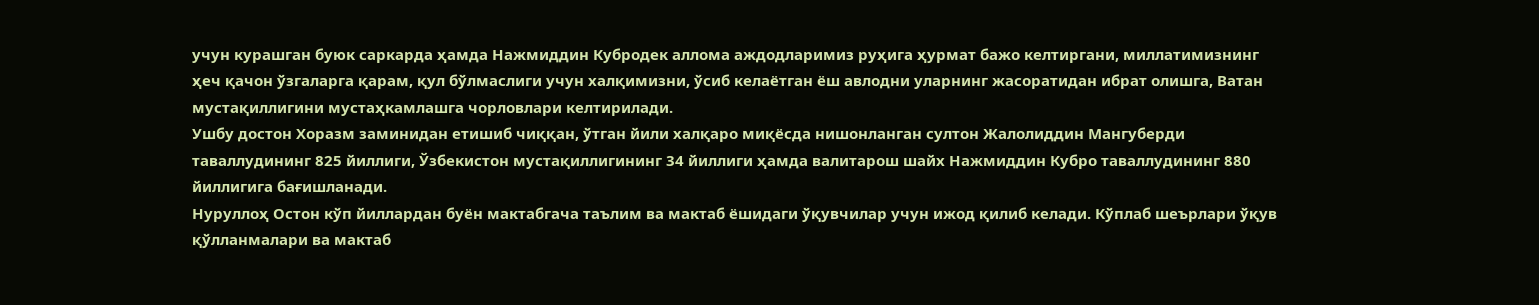учун курашган буюк саркарда ҳамда Нажмиддин Кубродек аллома аждодларимиз руҳига ҳурмат бажо келтиргани, миллатимизнинг ҳеч қачон ўзгаларга қарам, қул бўлмаслиги учун халқимизни, ўсиб келаётган ёш авлодни уларнинг жасоратидан ибрат олишга, Ватан мустақиллигини мустаҳкамлашга чорловлари келтирилади.
Ушбу достон Хоразм заминидан етишиб чиққан, ўтган йили халқаро миқёсда нишонланган султон Жалолиддин Мангуберди таваллудининг 825 йиллиги, Ўзбекистон мустақиллигининг 34 йиллиги ҳамда валитарош шайх Нажмиддин Кубро таваллудининг 880 йиллигига бағишланади.
Нуруллоҳ Остон кўп йиллардан буён мактабгача таълим ва мактаб ёшидаги ўқувчилар учун ижод қилиб келади. Кўплаб шеърлари ўқув қўлланмалари ва мактаб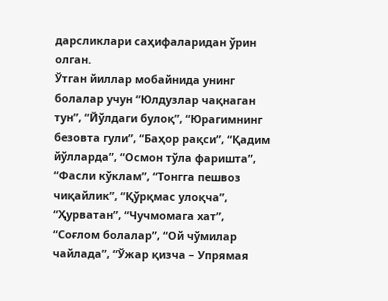дарсликлари саҳифаларидан ўрин олган.
Ўтган йиллар мобайнида унинг болалар учун “Юлдузлар чақнаган тун”, “Йўлдаги булоқ”, “Юрагимнинг безовта гули”, “Баҳор рақси”, “Қадим йўлларда”, “Осмон тўла фаришта”, “Фасли кўклам”, “Тонгга пешвоз чиқайлик”, “Қўрқмас улоқча”, “Ҳурватан”, “Чучмомага хат”, “Соғлом болалар”, “Ой чўмилар чайлада”, “Ўжар қизча – Упрямая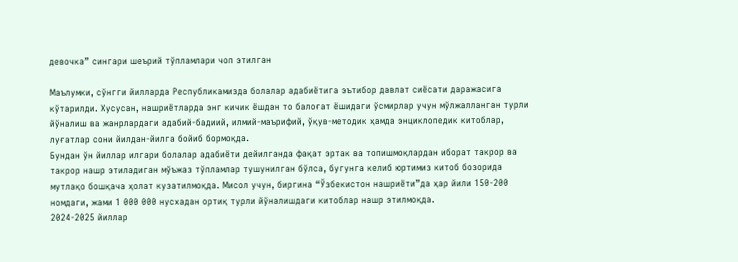девочка” сингари шеърий тўпламлари чоп этилган

Маълумки, сўнгги йилларда Республикамизда болалар адабиётига эътибор давлат сиёсати даражасига кўтарилди. Хусусан, нашриётларда энг кичик ёшдан то балоғат ёшидаги ўсмирлар учун мўлжалланган турли йўналиш ва жанрлардаги адабий-бадиий, илмий-маърифий, ўқув-методик ҳамда энциклопедик китоблар, луғатлар сони йилдан-йилга бойиб бормоқда.
Бундан ўн йиллар илгари болалар адабиёти дейилганда фақат эртак ва топишмоқлардан иборат такрор ва такрор нашр этиладиган мўъжаз тўпламлар тушунилган бўлса, бугунга келиб юртимиз китоб бозорида мутлақо бошқача ҳолат кузатилмоқда. Мисол учун, биргина “Ўзбекистон нашриёти”да ҳар йили 150-200 номдаги, жами 1 000 000 нусхадан ортиқ турли йўналишдаги китоблар нашр этилмоқда.
2024-2025 йиллар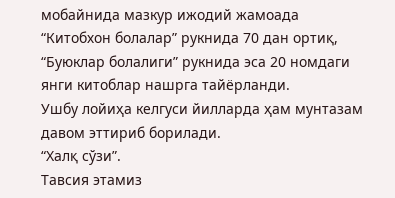мобайнида мазкур ижодий жамоада “Китобхон болалар” рукнида 70 дан ортиқ, “Буюклар болалиги” рукнида эса 20 номдаги янги китоблар нашрга тайёрланди.
Ушбу лойиҳа келгуси йилларда ҳам мунтазам давом эттириб борилади.
“Халқ сўзи”.
Тавсия этамиз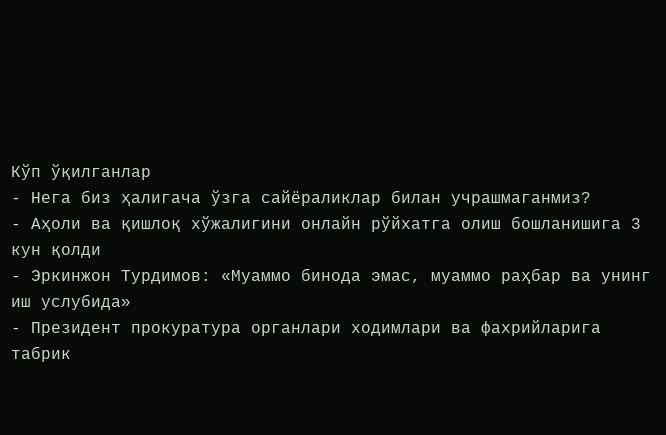Кўп ўқилганлар
- Нега биз ҳалигача ўзга сайёраликлар билан учрашмаганмиз?
- Аҳоли ва қишлоқ хўжалигини онлайн рўйхатга олиш бошланишига 3 кун қолди
- Эркинжон Турдимов: «Муаммо бинода эмас, муаммо раҳбар ва унинг иш услубида»
- Президент прокуратура органлари ходимлари ва фахрийларига табрик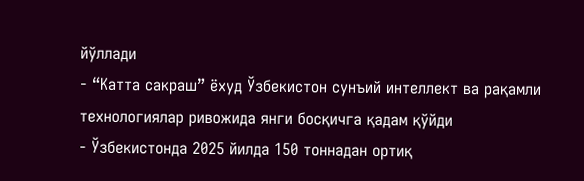йўллади
- “Катта сакраш” ёхуд Ўзбекистон сунъий интеллект ва рақамли технологиялар ривожида янги босқичга қадам қўйди
- Ўзбекистонда 2025 йилда 150 тоннадан ортиқ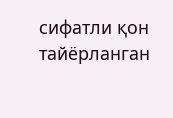сифатли қон тайёрланган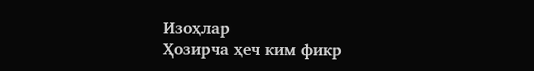Изоҳлар
Ҳозирча ҳеч ким фикр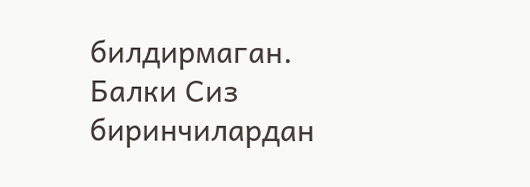билдирмаган. Балки Сиз биринчилардан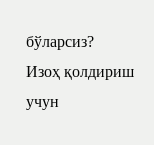бўларсиз?
Изоҳ қолдириш учун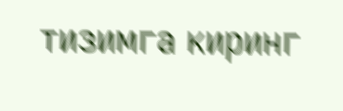тизимга киринг